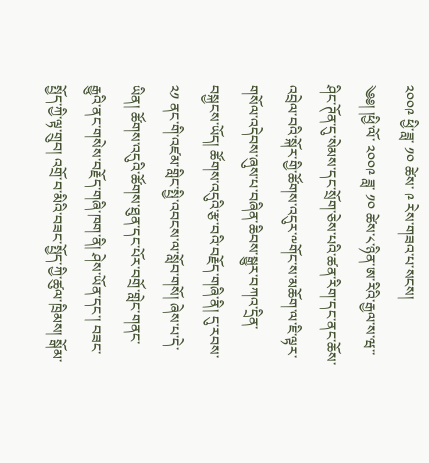༢༠༠༩ ཕྱི་ཟླ་ ༡༠ ཚེས་ ༩ རེས་གཟའ་པ་སངས།
༄༅། །ཕྱི་ལོ་ ༢༠༠༩ ཟླ་ ༡༠ ཚེས་༨་ཉིན་ཨ་རིའི་རྒྱལ་ས་ཝ་་ཤིང་ཊོན་དུ་སེམས་དང་སྲོག་ཅེས་པའི་ཚན་རིག་དང་ནང་ཆོས་འབྲེལ་བའི་སྐོར་གྱི་ཚོགས་འདུར་༸གོང་ས་མཆོག་ལ་ཇི་ལྟར་གསོལ་འདེབས་ཞུས་པ་བཞིན་ཆིབས་སྒྱུར་བཀའ་དྲིན་བསྐྱངས་ཡོད། ཚོགས་འདུའི་རྩ་བའི་བརྗོད་གཞི་ནི། དུ་རབས་ ༢༡ ནང་གི་འཛམ་གླིང་སྤྱི་འབངས་ལ་སློབ་གསོ། ཞེས་པ་དེ་ཡིན། ཚོགས་འདུའི་ཚོགས་ཐུན་དང་པོར་བགྲོ་གླེང་གནང་རྒྱུའི་ནང་གསེས་བརྗོད་གཞི་ཁག་ནི། ཤེས་ཡོན་དང་། བཟང་སྤྱོད་ཀྱི་ལྟ་གྲུབ། འགྲོ་བ་མིའི་བཟང་སྤྱོད་ཀྱི་ཚུལ་ཁྲིམས། སྒོམ་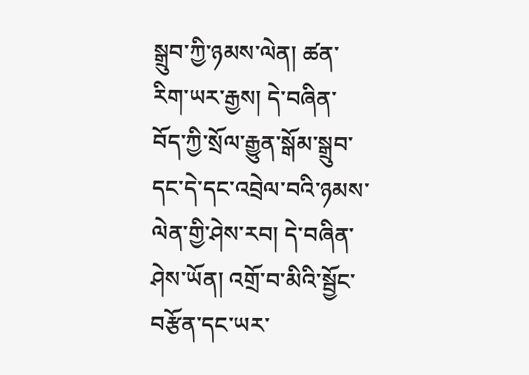སྒྲུབ་ཀྱི་ཉམས་ལེན། ཚན་རིག་ཡར་རྒྱས། དེ་བཞིན་བོད་ཀྱི་སྲོལ་རྒྱུན་སྒོམ་སྒྲུབ་དང་དེ་དང་འབྲེལ་བའི་ཉམས་ལེན་གྱི་ཤེས་རབ། དེ་བཞིན་ཤེས་ཡོན། འགྲོ་བ་མིའི་སྦྱོང་བརྩོན་དང་ཡར་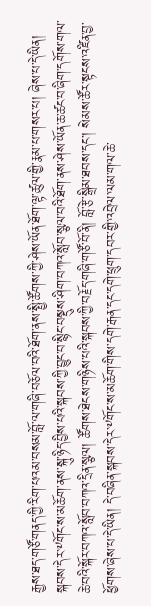རྒྱས་ཐད་གཙོ་གནད་ཀྱི་རིག་པའམ་བསམ་བློ་ལ་གཞི་བཅོལ་བའི་ཐོག་ནས་སྤྱི་ཚོགས་ཀྱི་ཤེས་ཡོན་ཐོག་ལྟ་ཚུལ་གྱི་རྣམ་པ་གསར་པ། ཞེས་པ་དེ་ཡིན།
སྐབས་དེར་༸གོང་ས་མཆོག་ནས་སྐུ་ཉིད་བྱིས་པའི་སྐབས་ཀྱི་བྱུང་བ་སྙིང་བསྡུས་ཤིག་བཀའ་སློབ་སྩལ་བའི་ཐོག་ནས་ཤེས་ཡོན་ཆ་ཚང་བ་ཞིག་དགོས་གལ་ཆེ་བའི་སྐོར་བཀའ་སློབ་བཀའ་དྲིན་སྩལ། ཚོགས་ཐེངས་གཉིས་པའི་སྐབས་ཀྱི་བརྗོད་གཞི་གཙོ་བོ་ནི། བློ་རྩེ་སྒྲིམ་ཐབས་དང་། སེམས་ཚོར་སྟངས་འཛིན་བྱ་ཕྱོགས་ཞེས་པ་དེ་ཡིན། དེ་བཞིན་སྐབས་དེར་༸གོང་ས་མཆོག་གིས་དགེ་རྒན་དང་དགེ་ཕྲུག་དབར་གྱི་འབྲེལ་ལམ་གལ་ཆེ་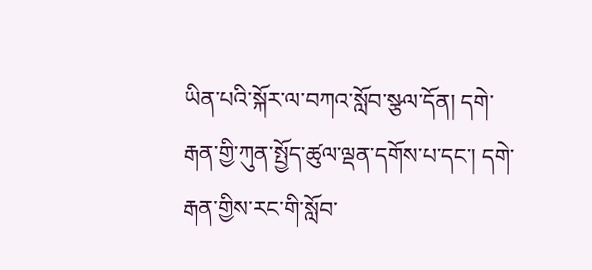ཡིན་པའི་སྐོར་ལ་བཀའ་སློབ་སྩལ་དོན། དགེ་རྒན་གྱི་ཀུན་སྤྱོད་ཚུལ་ལྡན་དགོས་པ་དང་། དགེ་རྒན་གྱིས་རང་གི་སློབ་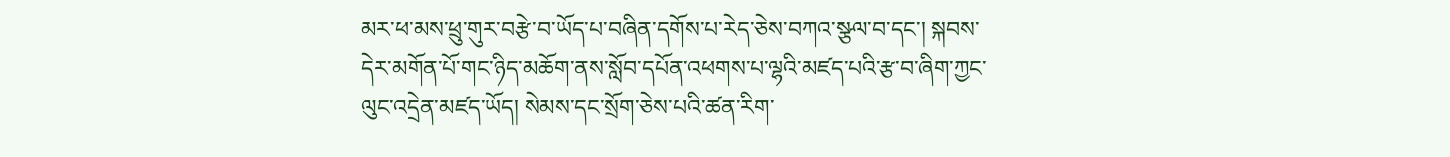མར་ཕ་མས་ཕྲུ་གུར་བརྩེ་བ་ཡོད་པ་བཞིན་དགོས་པ་རེད་ཅེས་བཀའ་སྩལ་བ་དང་། སྐབས་དེར་མགོན་པོ་གང་ཉིད་མཆོག་ནས་སློབ་དཔོན་འཕགས་པ་ལྷའི་མཛད་པའི་རྩ་བ་ཞིག་ཀྱང་ལུང་འདྲེན་མཛད་ཡོད། སེམས་དང་སྲོག་ཅེས་པའི་ཚན་རིག་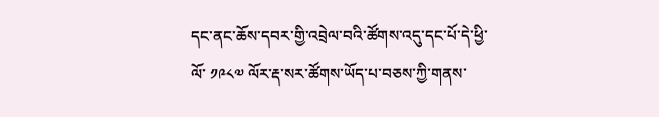དང་ནང་ཆོས་དབར་གྱི་འབྲེལ་བའི་ཚོགས་འདུ་དང་པོ་དེ་ཕྱི་ལོ་ ༡༩༨༧ ལོར་རྡ་སར་ཚོགས་ཡོད་པ་བཅས་ཀྱི་གནས་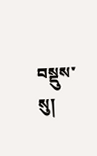བསྡུས་སུ།